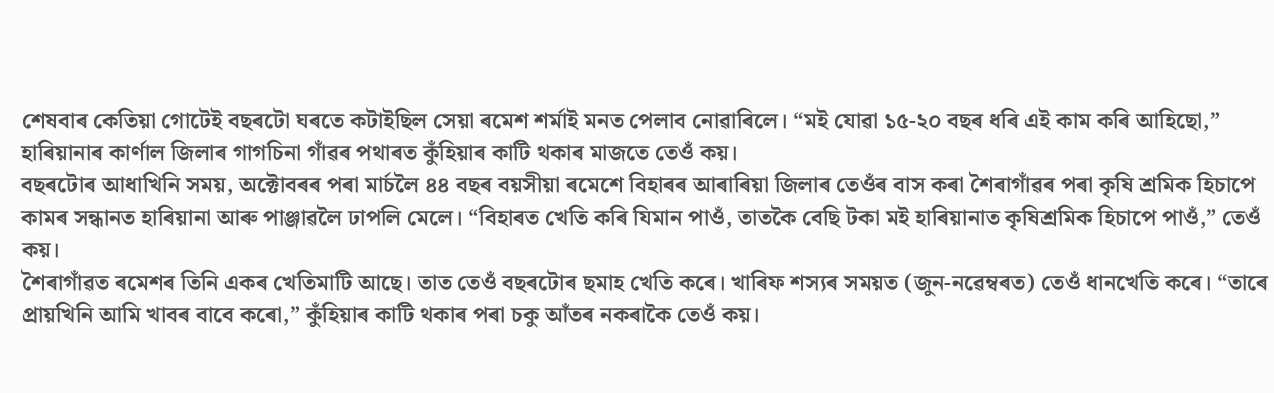শেষবাৰ কেতিয়া গোটেই বছৰটো ঘৰতে কটাইছিল সেয়া ৰমেশ শৰ্মাই মনত পেলাব নোৱাৰিলে। “মই যোৱা ১৫-২০ বছৰ ধৰি এই কাম কৰি আহিছো,” হাৰিয়ানাৰ কাৰ্ণাল জিলাৰ গাগচিনা গাঁৱৰ পথাৰত কুঁহিয়াৰ কাটি থকাৰ মাজতে তেওঁ কয়।
বছৰটোৰ আধাখিনি সময়, অক্টোবৰৰ পৰা মাৰ্চলৈ ৪৪ বছৰ বয়সীয়া ৰমেশে বিহাৰৰ আৰাৰিয়া জিলাৰ তেওঁৰ বাস কৰা শৈৰাগাঁৱৰ পৰা কৃষি শ্ৰমিক হিচাপে কামৰ সন্ধানত হাৰিয়ানা আৰু পাঞ্জাৱলৈ ঢাপলি মেলে। “বিহাৰত খেতি কৰি যিমান পাওঁ, তাতকৈ বেছি টকা মই হাৰিয়ানাত কৃষিশ্ৰমিক হিচাপে পাওঁ,” তেওঁ কয়।
শৈৰাগাঁৱত ৰমেশৰ তিনি একৰ খেতিমাটি আছে। তাত তেওঁ বছৰটোৰ ছমাহ খেতি কৰে। খাৰিফ শস্যৰ সময়ত (জুন-নৱেম্বৰত) তেওঁ ধানখেতি কৰে। “তাৰে প্ৰায়খিনি আমি খাবৰ বাবে কৰো,” কুঁহিয়াৰ কাটি থকাৰ পৰা চকু আঁতৰ নকৰাকৈ তেওঁ কয়।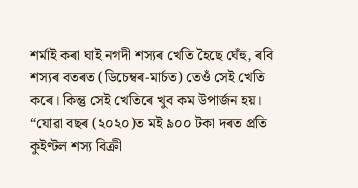শৰ্মাই কৰা ঘাই নগদী শস্যৰ খেতি হৈছে ঘেঁহু, ৰবি শস্যৰ বতৰত (ডিচেম্বৰ-মাৰ্চত) তেওঁ সেই খেতি কৰে। কিন্তু সেই খেতিৰে খুব কম উপাৰ্জন হয়। “যোৱা বছৰ (২০২০)ত মই ৯০০ টকা দৰত প্ৰতি কুইণ্টল শস্য বিক্ৰী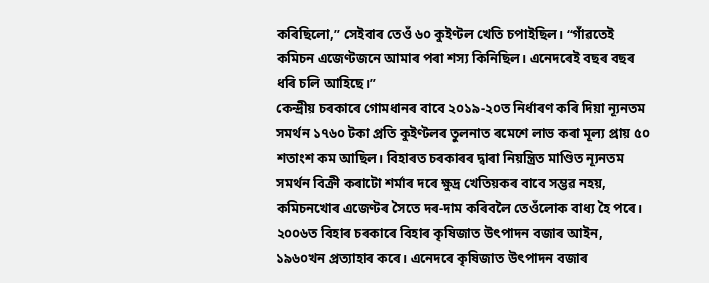কৰিছিলো,” সেইবাৰ তেওঁ ৬০ কুইণ্টল খেতি চপাইছিল। “গাঁৱতেই কমিচন এজেণ্টজনে আমাৰ পৰা শস্য কিনিছিল। এনেদৰেই বছৰ বছৰ ধৰি চলি আহিছে।”
কেন্দ্ৰীয় চৰকাৰে গোমধানৰ বাবে ২০১৯-২০ত নিৰ্ধাৰণ কৰি দিয়া ন্যূনতম সমৰ্থন ১৭৬০ টকা প্ৰতি কুইণ্টলৰ তুলনাত ৰমেশে লাভ কৰা মূল্য প্ৰায় ৫০ শতাংশ কম আছিল। বিহাৰত চৰকাৰৰ দ্বাৰা নিয়ন্ত্ৰিত মাণ্ডিত ন্যূনতম সমৰ্থন বিক্ৰী কৰাটো শৰ্মাৰ দৰে ক্ষুদ্ৰ খেতিয়কৰ বাবে সম্ভৱ নহয়, কমিচনখোৰ এজেণ্টৰ সৈতে দৰ-দাম কৰিবলৈ তেওঁলোক বাধ্য হৈ পৰে।
২০০৬ত বিহাৰ চৰকাৰে বিহাৰ কৃষিজাত উৎপাদন বজাৰ আইন, ১৯৬০খন প্ৰত্যাহাৰ কৰে। এনেদৰে কৃষিজাত উৎপাদন বজাৰ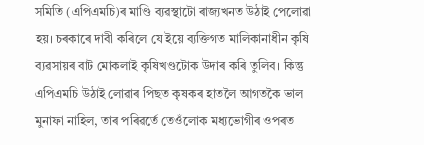সমিতি (এপিএমচি)ৰ মাণ্ডি ব্যৱস্থাটো ৰাজ্যখনত উঠাই পেলোৱা হয়। চৰকাৰে দাবী কৰিলে যে ইয়ে ব্যক্তিগত মালিকানাধীন কৃষি ব্যৱসায়ৰ বাট মোকলাই কৃষিখণ্ডটোক উদাৰ কৰি তুলিব। কিন্তু এপিএমচি উঠাই লোৱাৰ পিছত কৃষকৰ হাতলৈ আগতকৈ ভাল মুনাফা নাহিল, তাৰ পৰিৱৰ্তে তেওঁলোক মধ্যভোগীৰ ওপৰত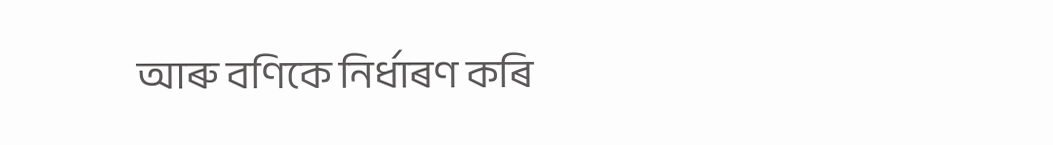আৰু বণিকে নিৰ্ধাৰণ কৰি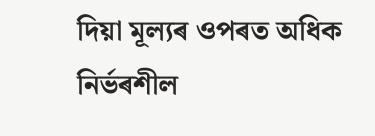দিয়া মূল্যৰ ওপৰত অধিক নিৰ্ভৰশীল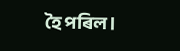হৈ পৰিল।